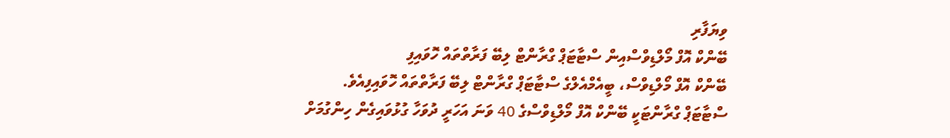ވިޔަފާރި
ބޭންކް އޮފް މޯލްޑިވްސްއިން ސްޓާޓަޕް ގްރާންޓް ލިބޭ ފަރާތްތައް ހޮވައިފި
ބޭންކް އޮފް މޯލްޑިވްސް، ބީއެމްއެލްގެ ސްޓާޓަޕް ގްރާންޓް ލިބޭ ފަރާތްތައް ހޮވައިފިއެވެ.
ސްޓާޓަޕް ގްރާންޓަކީ ބޭންކް އޮފް މޯލްޑިވްސްގެ 40 ވަނަ އަހަރީ ދުވަހާ ގުޅުވައިގެން ހިންގުމަށް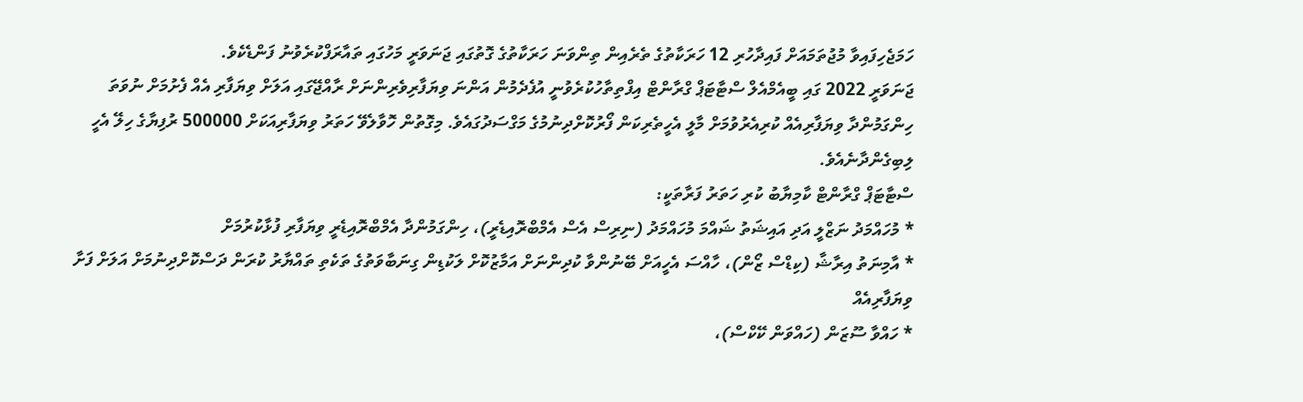ހަމަޖެހިފައިވާ މުޖުތަމައަށް ފައިދާހުރި 12 ހަރަކާތުގެ ތެރެއިން ތިންވަނަ ހަރަކާތުގެ ގޮތުގައި ޖަނަވަރީ މަހުގައި ތައާރަފްކުރެވުނު ފަންޑެކެވެ.
ޖަނަވަރީ 2022 ގައި ބީއެމްއެލް ސްޓާޓަޕް ގްރާންޓް އިފްތިތާހުކުރެވުނީ އުފެދެމުން އަންނަ ވިޔަފާރިވެރިންނަށް ރާއްޖޭގައި އަލަށް ވިޔަފާރި އެއް ފެށުމަށް ނުވަތަ ހިންގަމުންދާ ވިޔަފާރިއެއް ކުރިއެރުވުމަށް މާލީ އެހީތެރިކަން ފޯރުކޮށްދިނުމުގެ މަގްސަދުގައެވެ. މިގޮތުން ހޮވާލެވޭ ހަތަރު ވިޔަފާރިއަކަށް 500000 ރުފިޔާގެ ހިލޭ އެހީ ލިބިގެންދާނެއެވެ.
ސްޓާޓަޕް ގްރާންޓް ކާމިޔާބު ކުރި ހަތަރު ފަރާތަކީ:
* މުހައްމަދު ނަޒްލީ އަދި އައިޝަތު ޝައްމަ މުހައްމަދު (ނިރިސް އެސް އެމްބްރޮއިޑެރީ)، ހިންގަމުންދާ އެމްބްރޮއިޑެރީ ވިޔަފާރި ފުޅާކުރުމަށް
* އާމިނަތު އިރާޝާ (ކިޑްސް ޒޯން)، ހާއްސަ އެހީއަށް ބޭނުންވާ ކުދިންނަށް އަމާޒުކޮށް ލަކުޑިން ގިނަބާވަތުގެ ތަކެތި ތައްޔާރު ކުރަން ދަސްކޮށްދިނުމަށް އަލަށް ފަށާ ވިޔަފާރިއެއް
* ހައްވާ ސޫޒަން (ހައްވަން ކޭކްސް)،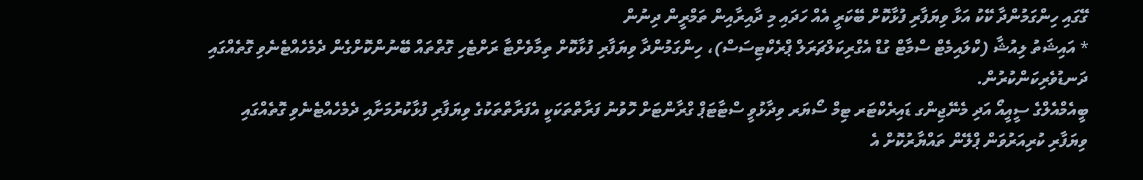ގޭގައި ހިންގަމުންދާ ކޭކު އަޅާ ވިޔަފާރި ފުޅާކޮށް ބޭކަރީ އެއް ހަދައި މި ދާއިރާއިން ތަމްރީން ދިނުން
* އައިޝަތު ލިއުޝާ (ކްލައިމެޓް ސްމާޓް ގުޑް އެގްރިކަލްޗަރަލް ޕްރެކްޓިސަސް)، ހިންގަމުންދާ ވިޔަފާރި ފުޅާކޮށް ތިމާވެށްޓާ ރަށްޓެހި ގޮތްތައް ބޭނުންކޮށްގެން ދެމެހެއްޓެނެވި ގޮތެއްގައި ދަނޑުވެރިކަންކުރުން.
ބީއެމްއެލްގެ ސީއީއޯ އަދި މެނޭޖިންގ ޑައިރެކްޓަރ ޓިމް ސޯޔަރ ވިދާޅުވީ ސްޓާޓަޕް ގްރާންޓަށް ހޮވުނު ފަރާތްތަކަކީ އެފަރާތްތަކުގެ ވިޔަފާރި ފުޅާކުރުމަށާއި ދެމެހެއްޓެނެވި ގޮތެއްގައި ވިޔަފާރި ކުރިއަރުވަން ޕްލޭން ތައްޔާރުކޮށް އެ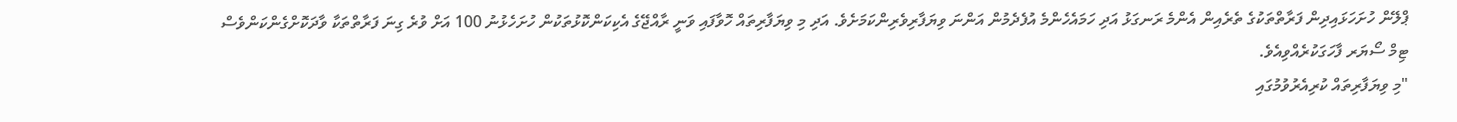ޕްލޭން ހުށަހަޅައިދިން ފަރާތްތަކުގެ ތެރެއިން އެންމެ ރަނގަޅު އަދި ހަމައެހެންމެ އުފެދެމުން އަންނަ ވިޔަފާރިވެރިންކަމަށެވެ. އަދި މި ވިޔަފާރިތައް ހޮވާފައި ވަނީ ރާއްޖޭގެ އެކިކަންކޮޅުތަކުން ހުށަހެޅުނު 100 އަށް ވުރެ ގިނަ ފަރާތްތަކާ ވާދަކޮށްގެންކަންވެސް ޓިމް ސޯޔަރ ފާހަގަކުރެއްވިއެވެ.
"މި ވިޔަފާރިތައް ކުރިއެރުވުމުގައި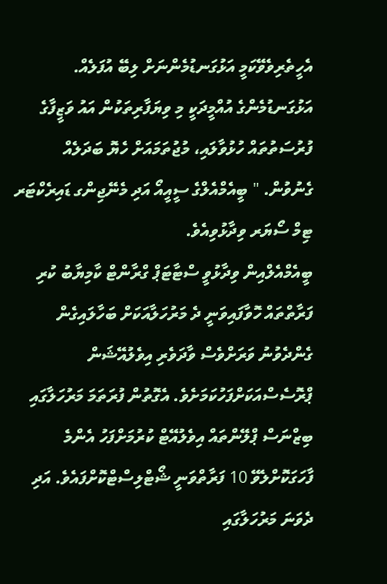އެހީތެރިވެވޭކަމީ އަޅުގަނޑުމެންނަށް ލިބޭ އުފަލެއް. އަޅުގަނޑުމެންގެ އުއްމީދަކީ މި ވިޔަފާރިތަކުން އައު ވަޒީފާގެ ފުރުސަތުތައް ހުޅުވާލައި، މުޖުތަމައަށް ހެޔޮ ބަދަލެއް ގެނުވުން. " ބީއެމްއެލްގެ ސީއީއޯ އަދި މެނޭޖިންގ ޑައިރެކްޓަރ ޓިމް ސޯޔަރ ވިދާޅުވިއެވެ.
ބީއެމްއެލްއިން ވިދާޅުވީ ސްޓާޓަޕް ގްރާންޓް ކާމިޔާބު ކުރި ފަރާތްތައް ހޮވާފައިވަނީ ދެ މަރުހަލާއަކަށް ބަހާލައިގެން ގެންދެވުނު ވަރަށްވެސް ވާދަވެރި އިވެލުއޭޝަން ޕްރޮސެސްއަކަށްފަހުކަމަށެވެ. އެގޮތުން ފުރަތަމަ މަރުހަލާގައި ބިޒްނަސް ޕްލޭންތައް އިވެލުއޭޓް ކުރުމަށްފަހު އެންމެ ފާހަގަކޮށްލެވޭ 10 ފަރާތްވަނީ ޝޯޓްލިސްޓްކޮށްފައެވެ. އަދި ދެވަނަ މަރުހަލާގައި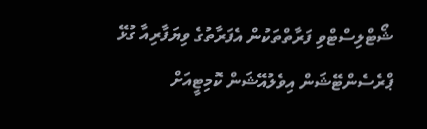ޝޯޓްލިސްޓްވި ފަރާތްތަކުން އެފަރާތުގެ ވިޔަފާރިއާ ގުޅޭ ޕްރެސެންޓޭޝަން އިވެލުއޭޝަން ކޮމިޓީއަށް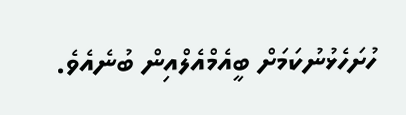ހުށަހެޅުނުކަމަށް ބީއެމްއެލްއިން ބުނެއެވެ.